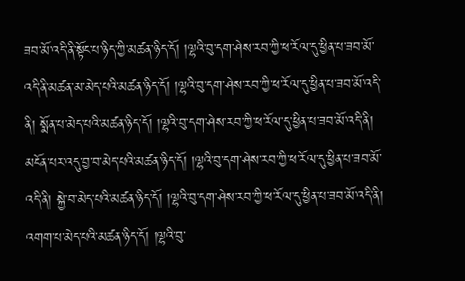ཟབ་མོ་འདི་ནི་སྟོང་པ་ཉིད་ཀྱི་མཚན་ཉིད་དོ། །ལྷའི་བུ་དག་ཤེས་རབ་ཀྱི་ཕ་རོལ་དུ་ཕྱིན་པ་ཟབ་མོ་འདི་ནི་མཚན་མ་མེད་པའི་མཚན་ཉིད་དོ། །ལྷའི་བུ་དག་ཤེས་རབ་ཀྱི་ཕ་རོལ་དུ་ཕྱིན་པ་ཟབ་མོ་འདི་ནི། སྨོན་པ་མེད་པའི་མཚན་ཉིད་དོ། །ལྷའི་བུ་དག་ཤེས་རབ་ཀྱི་ཕ་རོལ་དུ་ཕྱིན་པ་ཟབ་མོ་འདི་ནི། མངོན་པར་འདུ་བྱ་བ་མེད་པའི་མཚན་ཉིད་དོ། །ལྷའི་བུ་དག་ཤེས་རབ་ཀྱི་ཕ་རོལ་དུ་ཕྱིན་པ་ཟབ་མོ་འདི་ནི། སྐྱེ་བ་མེད་པའི་མཚན་ཉིད་དོ། །ལྷའི་བུ་དག་ཤེས་རབ་ཀྱི་ཕ་རོལ་དུ་ཕྱིན་པ་ཟབ་མོ་འདི་ནི། འགག་པ་མེད་པའི་མཚན་ཉིད་དོ། །ལྷའི་བུ་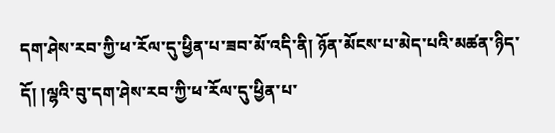དག་ཤེས་རབ་ཀྱི་ཕ་རོལ་དུ་ཕྱིན་པ་ཟབ་མོ་འདི་ནི། ཉོན་མོངས་པ་མེད་པའི་མཚན་ཉིད་དོ། །ལྷའི་བུ་དག་ཤེས་རབ་ཀྱི་ཕ་རོལ་དུ་ཕྱིན་པ་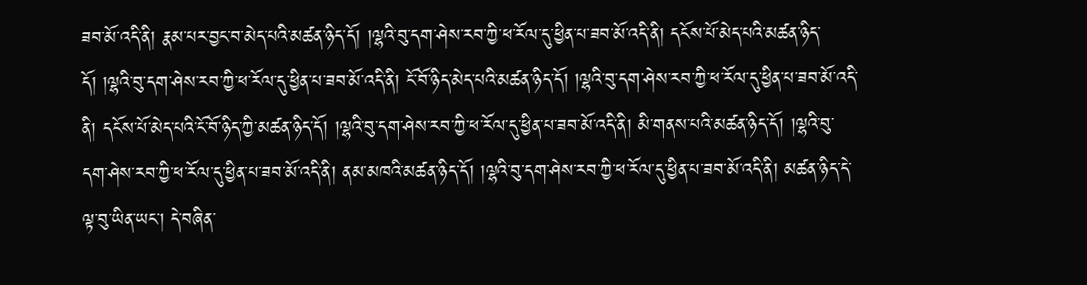ཟབ་མོ་འདི་ནི། རྣམ་པར་བྱང་བ་མེད་པའི་མཚན་ཉིད་དོ། །ལྷའི་བུ་དག་ཤེས་རབ་ཀྱི་ཕ་རོལ་དུ་ཕྱིན་པ་ཟབ་མོ་འདི་ནི། དངོས་པོ་མེད་པའི་མཚན་ཉིད་དོ། །ལྷའི་བུ་དག་ཤེས་རབ་ཀྱི་ཕ་རོལ་དུ་ཕྱིན་པ་ཟབ་མོ་འདི་ནི། ངོ་བོ་ཉིད་མེད་པའི་མཚན་ཉིད་དོ། །ལྷའི་བུ་དག་ཤེས་རབ་ཀྱི་ཕ་རོལ་དུ་ཕྱིན་པ་ཟབ་མོ་འདི་ནི། དངོས་པོ་མེད་པའི་ངོ་བོ་ཉིད་ཀྱི་མཚན་ཉིད་དོ། །ལྷའི་བུ་དག་ཤེས་རབ་ཀྱི་ཕ་རོལ་དུ་ཕྱིན་པ་ཟབ་མོ་འདི་ནི། མི་གནས་པའི་མཚན་ཉིད་དོ། །ལྷའི་བུ་དག་ཤེས་རབ་ཀྱི་ཕ་རོལ་དུ་ཕྱིན་པ་ཟབ་མོ་འདི་ནི། ནམ་མཁའི་མཚན་ཉིད་དོ། །ལྷའི་བུ་དག་ཤེས་རབ་ཀྱི་ཕ་རོལ་དུ་ཕྱིན་པ་ཟབ་མོ་འདི་ནི། མཚན་ཉིད་དེ་ལྟ་བུ་ཡིན་ཡང་། དེ་བཞིན་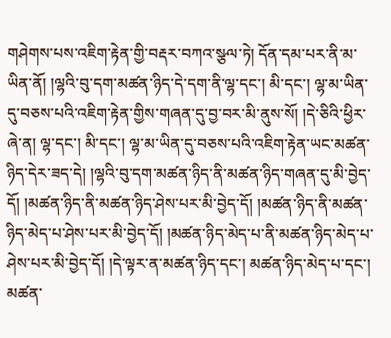གཤེགས་པས་འཇིག་རྟེན་གྱི་བརྡར་བཀའ་སྩལ་ཏེ། དོན་དམ་པར་ནི་མ་ཡིན་ནོ། །ལྷའི་བུ་དག་མཚན་ཉིད་དེ་དག་ནི་ལྷ་དང་། མི་དང་། ལྷ་མ་ཡིན་དུ་བཅས་པའི་འཇིག་རྟེན་གྱིས་གཞན་དུ་བྱ་བར་མི་ནུས་སོ། །དེ་ཅིའི་ཕྱིར་ཞེ་ན། ལྷ་དང་། མི་དང་། ལྷ་མ་ཡིན་དུ་བཅས་པའི་འཇིག་རྟེན་ཡང་མཚན་ཉིད་དེར་ཟད་དེ། །ལྷའི་བུ་དག་མཚན་ཉིད་ནི་མཚན་ཉིད་གཞན་དུ་མི་བྱེད་དོ། །མཚན་ཉིད་ནི་མཚན་ཉིད་ཤེས་པར་མི་བྱེད་དོ། །མཚན་ཉིད་ནི་མཚན་ཉིད་མེད་པ་ཤེས་པར་མི་བྱེད་དོ། །མཚན་ཉིད་མེད་པ་ནི་མཚན་ཉིད་མེད་པ་ཤེས་པར་མི་བྱེད་དོ། །དེ་ལྟར་ན་མཚན་ཉིད་དང་། མཚན་ཉིད་མེད་པ་དང་། མཚན་